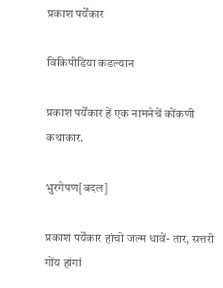प्रकाश पर्येंकार

विकिपीडिया कडल्यान

प्रकाश पर्येंकार हें एक नामनेचें कोंकणी कथाकार.

भुरगेपण[बदल]

प्रकाश पर्येंकार हांचो जल्म धावें- तार, सत्तरी गोंय हांगां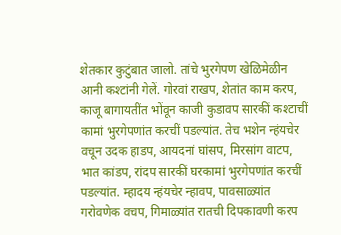शेतकार कुटुंबात जालो. तांचे भुरगेपण खेळिमेळीन आनी कश्टांनी गेलें. गोरवां राखप, शेतांत काम करप, काजू बागायतींत भोंवून काजी कुडावप सारकीं कश्टाचीं कामां भुरगेपणांत करचीं पडल्यांत. तेच भशेन न्हंयचेर वचून उदक हाडप, आयदनां घांसप, मिरसांग वाटप, भात कांडप, रांदप सारकीं घरकामां भुरगेपणांत करचीं पडल्यांत. म्हादय न्हंयचेर न्हावप, पावसाळ्यांत गरोवणेक वचप, गिमाळ्यांत रातची दिपकावणी करप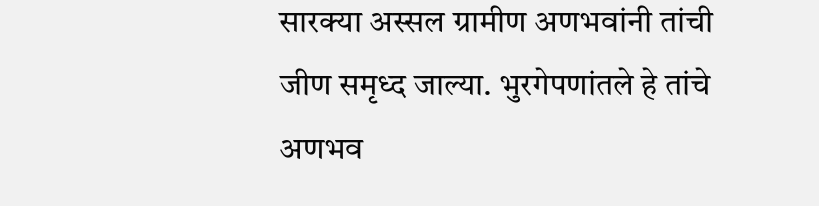सारक्या अस्सल ग्रामीण अणभवांनी तांची जीण समृध्द जाल्या. भुरगेपणांतले हे तांचे अणभव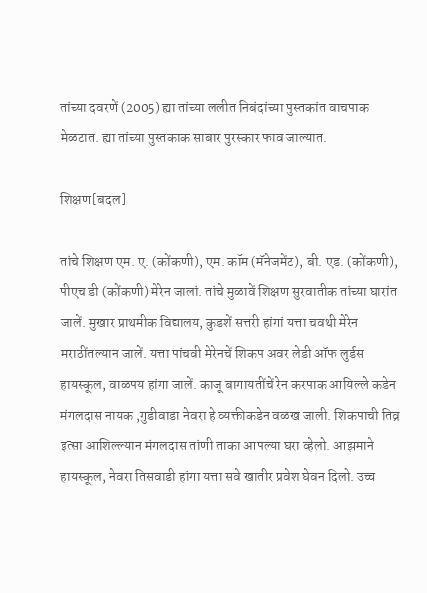तांच्या दवरणें (2005) ह्या तांच्या ललीत निबंदांच्या पुस्तकांत वाचपाक मेळटात. ह्या तांच्या पुस्तकाक साबार पुरस्कार फाव जाल्यात.

शिक्षण[बदल]

तांचे शिक्षण एम. ए. (कोंकणी), एम. कॉम (मॅनेजमेंट), बी. एड. (कोंकणी), पीएच डी (कोंकणी) मेरेन जालां. तांचे मुळावें शिक्षण सुरवातीक तांच्या घारांत जालें. मुखार प्राथमीक विद्यालय, कुडशें सत्तरी हांगां यत्ता चवथी मेरेन मराठींतल्यान जालें. यत्ता पांचवी मेरेनचें शिकप अवर लेडी ऑफ लुर्डस हायस्कूल, वाळपय हांगा जालें. काजू बागायतींचें रेन करपाक आयिल्ले कडेन मंगलदास नायक ,गुडीवाडा नेवरा हे व्यक्तीकडेन वळख जाली. शिकपाची तिव्र इत्सा आशिल्ल्यान मंगलदास तांणी ताका आपल्या घरा व्हेलो. आझमाने हायस्कूल, नेवरा तिसवाडी हांगा यत्ता सवे खातीर प्रवेश घेवन दिलो. उच्च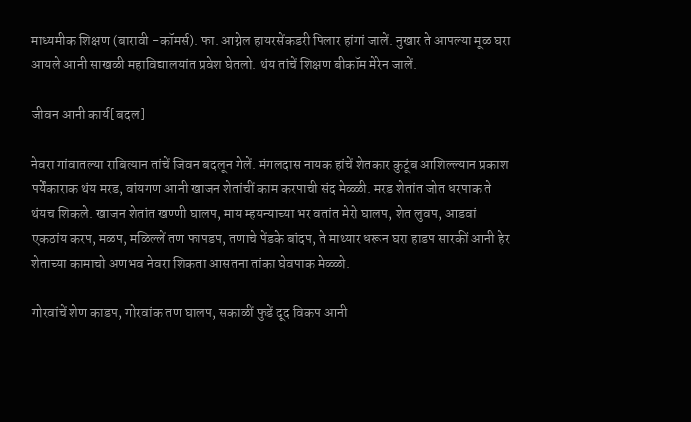माध्यमीक शिक्षण (बारावी -कॉमर्स). फा. आग्नेल हायरसेंकडरी पिलार हांगां जालें. नुखार ते आपल्या मूळ घरा आयले आनी साखळी महाविद्यालयांत प्रवेश घेतलो. थंय तांचें शिक्षण बीकॉम मेरेन जालें.

जीवन आनी कार्य[बदल]

नेवरा गांवातल्या राबित्यान तांचें जिवन बदलून गेलें. मंगलदास नायक हांचें शेतकार कुटूंब आशिल्ल्यान प्रकाश पर्येंकाराक थंय मरड, वांयगण आनी खाजन शेतांचीं काम करपाची संद मेळ्ळी. मरड शेतांत जोत धरपाक ते थंयच शिकले. खाजन शेतांत खण्णी घालप, माय म्हयन्याच्या भर वतांत मेरो घालप, शेत लुवप, आडवां एकठांय करप, मळप, मळिल्लें तण फापडप, तणाचे पेंडके बांदप, ते माथ्यार धरून घरा हाडप सारकीं आनी हेर शेताच्या कामाचो अणभव नेवरा शिकता आसतना तांका घेवपाक मेळ्ळो.

गोरवांचें शेण काडप, गोरवांक तण घालप, सकाळीं फुडें दूद विकप आनी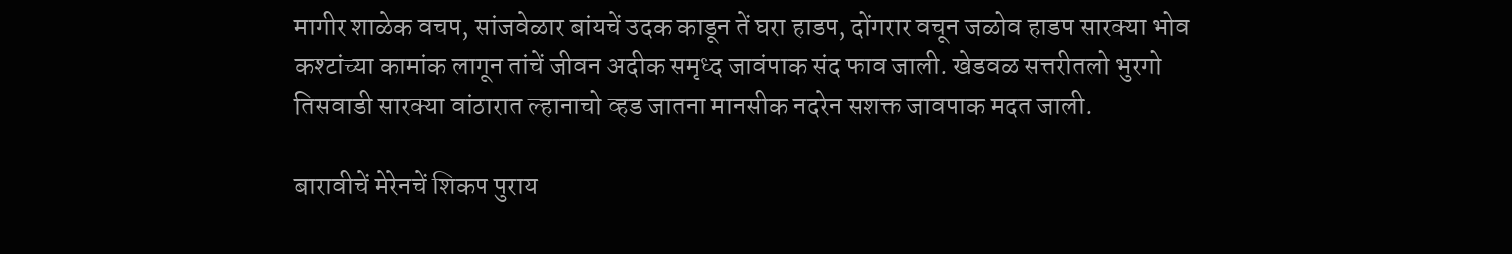मागीर शाळेक वचप, सांजवेळार बांयचें उदक काडून तें घरा हाडप, दोंगरार वचून जळोव हाडप सारक्या भोव कश्टांच्या कामांक लागून तांचें जीवन अदीक समृध्द जावंपाक संद फाव जाली. खेडवळ सत्तरीतलो भुरगो तिसवाडी सारक्या वांठारात ल्हानाचो व्हड जातना मानसीक नदरेन सशक्त जावपाक मदत जाली.

बारावीचें मेरेनचें शिकप पुराय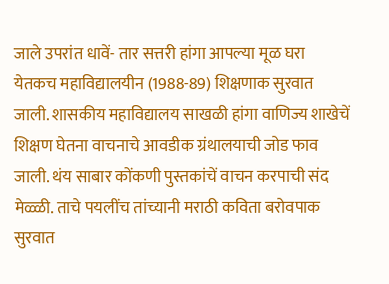जाले उपरांत धावें- तार सत्तरी हांगा आपल्या मूळ घरा येतकच महाविद्यालयीन (1988-89) शिक्षणाक सुरवात जाली. शासकीय महाविद्यालय साखळी हांगा वाणिज्य शाखेचें शिक्षण घेतना वाचनाचे आवडीक ग्रंथालयाची जोड फाव जाली. थंय साबार कोंकणी पुस्तकांचें वाचन करपाची संद मेळ्ळी. ताचे पयलींच तांच्यानी मराठी कविता बरोवपाक सुरवात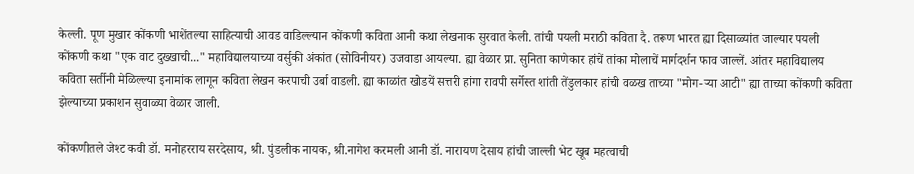केल्ली. पूण मुखार कोंकणी भाशेंतल्या साहित्याची आवड वाडिल्ल्यान कोंकणी कविता आनी कथा लेखनाक सुरवात केली. तांची पयली मराठी कविता दै. तरूण भारत ह्या दिसाळ्यांत जाल्यार पयली कोंकणी कथा "एक वाट दुख्खाची..." महाविद्यालयाच्या वर्सुकी अंकांत (सोविनीयर) उजवाडा आयल्या. ह्या वेळार प्रा. सुनिता काणेकार हांचें तांका मोलाचें मार्गदर्शन फाव जाल्लें. आंतर महाविद्यालय कविता सर्तीनी मेळिल्ल्या इनामांक लागून कविता लेखन करपाची उर्बा वाडली. ह्या काळांत खोडयें सत्तरी हांगा रावपी सर्गेस्त शांती तेंडुलकार हांची वळख ताच्या "मोग-ऱ्या आटी" ह्या ताच्या कोंकणी कविता झेल्याच्या प्रकाशन सुवाळ्या वेळार जाली.

कोंकणीतले जेश्ट कवी डॉ. मनोहरराय सरदेसाय, श्री. पुंडलीक नायक, श्री.नागेश करमली आनी डॉ. नारायण देसाय हांची जाल्ली भेट खूब महत्वाची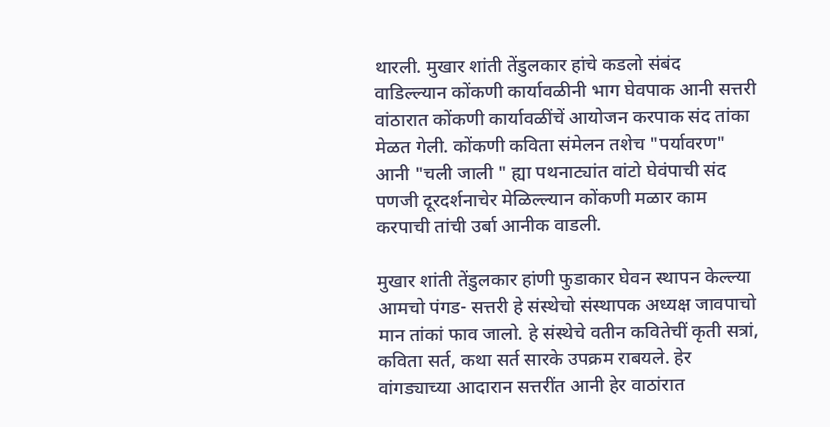थारली. मुखार शांती तेंडुलकार हांचे कडलो संबंद वाडिल्ल्यान कोंकणी कार्यावळीनी भाग घेवपाक आनी सत्तरी वांठारात कोंकणी कार्यावळींचें आयोजन करपाक संद तांका मेळत गेली. कोंकणी कविता संमेलन तशेच "पर्यावरण" आनी "चली जाली " ह्या पथनाट्यांत वांटो घेवंपाची संद पणजी दूरदर्शनाचेर मेळिल्ल्यान कोंकणी मळार काम करपाची तांची उर्बा आनीक वाडली.

मुखार शांती तेंडुलकार हांणी फुडाकार घेवन स्थापन केल्ल्या आमचो पंगड- सत्तरी हे संस्थेचो संस्थापक अध्यक्ष जावपाचो मान तांकां फाव जालो. हे संस्थेचे वतीन कवितेचीं कृती सत्रां, कविता सर्त, कथा सर्त सारके उपक्रम राबयले. हेर वांगड्याच्या आदारान सत्तरींत आनी हेर वाठांरात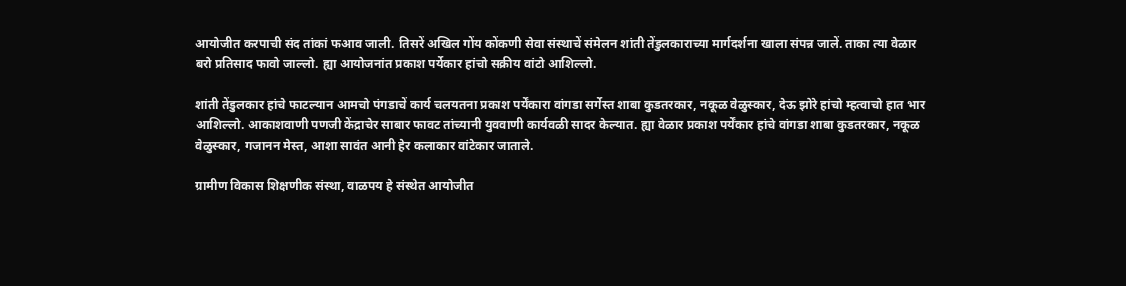आयोजीत करपाची संद तांकां फआव जाली. तिसरें अखिल गोंय कोंकणी सेवा संस्थाचें संमेलन शांती तेंडुलकाराच्या मार्गदर्शना खाला संपन्न जालें. ताका त्या वेळार बरो प्रतिसाद फावो जाल्लो. ह्या आयोजनांत प्रकाश पर्येकार हांचो सक्रीय वांटो आशिल्लो.

शांती तेंडुलकार हांचे फाटल्यान आमचो पंगडाचें कार्य चलयतना प्रकाश पर्येंकारा वांगडा सर्गेस्त शाबा कुडतरकार, नकूळ वेळुस्कार, देऊ झोरे हांचो म्हत्वाचो हात भार आशिल्लो. आकाशवाणी पणजी केंद्राचेर साबार फावट तांच्यानी युववाणी कार्यवळी सादर केल्यात. ह्या वेळार प्रकाश पर्येंकार हांचे वांगडा शाबा कुडतरकार, नकूळ वेळुस्कार, गजानन मेस्त, आशा सावंत आनी हेर कलाकार वांटेकार जाताले.

ग्रामीण विकास शिक्षणीक संस्था, वाळपय हे संस्थेत आयोजीत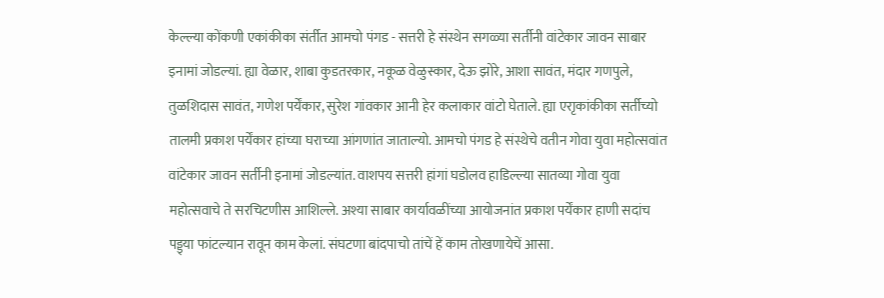केल्ल्या कोंकणी एकांकीका संर्तीत आमचो पंगड - सत्तरी हे संस्थेन सगळ्या सर्तीनी वांटेकार जावन साबार इनामां जोडल्यां. ह्या वेळार, शाबा कुडतरकार, नकूळ वेळुस्कार, देऊ झोरे, आशा सावंत, मंदार गणपुले, तुळशिदास सावंत, गणेश पर्येंकार, सुरेश गांवकार आनी हेर कलाकार वांटो घेताले. ह्या एराृकांकीका सर्तीच्यो तालमी प्रकाश पर्येंकार हांच्या घराच्या आंगणांत जाताल्यो. आमचो पंगड हे संस्थेचे वतीन गोवा युवा महोत्सवांत वांटेकार जावन सर्तीनी इनामां जोडल्यांत. वाशपय सत्तरी हांगां घडोलव हाडिल्ल्या सातव्या गोवा युवा महोत्सवाचे ते सरचिटणीस आशिल्ले. अश्या साबार कार्यावळींच्या आयोजनांत प्रकाश पर्येंकार हाणी सदांच पड्ड्या फांटल्यान रावून काम केलां. संघटणा बांदपाचो तांचें हें काम तोखणायेचें आसा.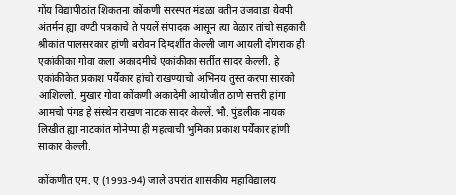गोंय विद्यापीठांत शिकतना कोंकणी सरस्पत मंडळा वतीन उजवाडा येवपी अंतर्मन ह्या वण्टी पत्रकाचे ते पयलें संपादक आसून त्या वेळार तांचो सहकारी श्रीकांत पालसरकार हांणी बरोवन दिग्दर्शीत केल्ली जाग आयली दोंगराक ही एकांकीका गोवा कला अकादमीचे एकांकीका सर्तीत सादर केल्ली. हे एकांकीकेत प्रकाश पर्येंकार हांचो राखण्याचो अभिनय तुस्त करपा सारको आशिल्लो. मुखार गोवा कोंकणी अकादेमी आयोजीत ठाणे सत्तरी हांगा आमचो पंगड हे संस्थेन राखण नाटक सादर केल्लें. भौ. पुंडलीक नायक लिखीत ह्या नाटकांत मोनेप्पा ही महत्वाची भुमिका प्रकाश पर्येंकार हांणी साकार केल्ली.

कोंकणीत एम. ए (1993-94) जाले उपरांत शासकीय महाविद्यालय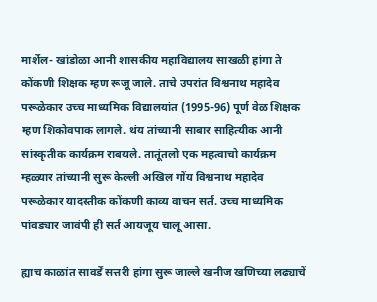मार्शेल- खांडोळा आनी शासकीय महाविद्यालय साखळी हांगा ते कोंकणी शिक्षक म्हण रूजू जाले. ताचे उपरांत विश्वनाथ महादेव परूळेकार उच्च माध्यमिक विद्यालयांत (1995-96) पूर्ण वेळ शिक्षक म्हण शिकोवपाक लागले. थंय तांच्यानी साबार साहित्यीक आनी सांस्कृतीक कार्यक्रम राबयले. तातूंतलो एक महत्वाचो कार्यक्रम म्हळ्यार तांच्यानी सुरू केल्ली अखिल गोंय विश्वनाथ महादेव परूळेकार यादस्तीक कोंकणी काव्य वाचन सर्त. उच्च माध्यमिक पांवड्यार जावंपी ही सर्त आयजूय चालू आसा.

ह्याच काळांत सावर्डें सत्तरी हांगा सुरू जाल्ले खनीज खणिच्या लढ्याचें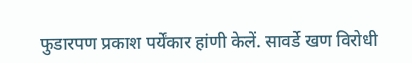फुडारपण प्रकाश पर्येंकार हांणी केलें. सावर्डे खण विरोधी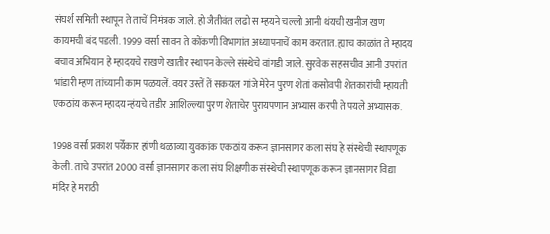संघर्श समिती स्थापून ते ताचें निमंत्रक जाले. हो जैतीवंत लढो स म्हयने चल्लो आनी थंयची खनीज खण कायमची बंद पडली. 1999 वर्सा सावन ते कोंकणी विभागांत अध्यापनाचें काम करतात. ह्याच काळांत ते म्हादय बचाव अभियान हे म्हादयचे राखणे खातीर स्थापन केल्ले संस्थेचे वांगडी जाले. सुरवेक सहसचीव आनी उपरांत भांडारी म्हण तांच्यानी काम पळयलें. वयर उस्तें तें सकयल गांजे मेरेन पुरण शेतां कसोवपी शेतकारांची म्हायती एकठांय करून म्हादय न्हंयचे तडीर आशिल्ल्या पुरण शेताचेर पुरायपणान अभ्यास करपी ते पयले अभ्यासक.

1998 वर्सा प्रकाश पर्येंकार हांणी थळाव्या युवकांक एकठांय करून ज्ञानसागर कला संघ हे संस्थेची स्थापणूक केली. ताचे उपरांत 2000 वर्सा ज्ञानसागर कला संघ शिक्षणीक संस्थेची स्थापणूक करून ज्ञानसागर विद्या मंदिर हे मराठी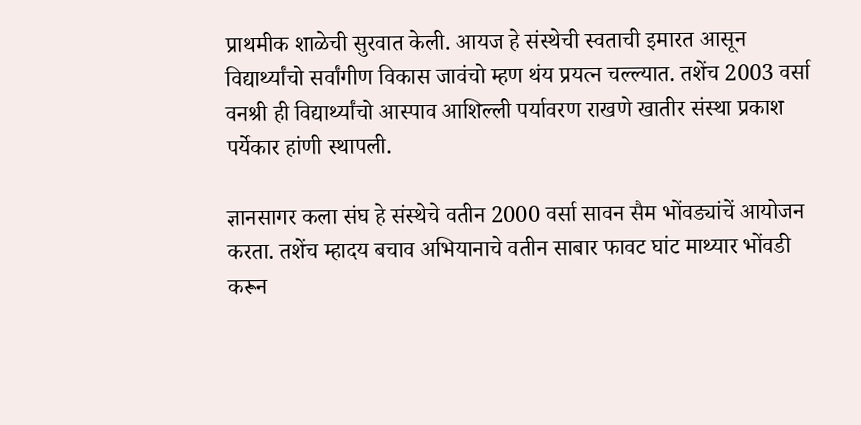प्राथमीक शाळेची सुरवात केली. आयज हे संस्थेची स्वताची इमारत आसून विद्यार्थ्यांचो सर्वांगीण विकास जावंचो म्हण थंय प्रयत्न चल्ल्यात. तशेंच 2003 वर्सा वनश्री ही विद्यार्थ्यांचो आस्पाव आशिल्ली पर्यावरण राखणे खातीर संस्था प्रकाश पर्येकार हांणी स्थापली.

ज्ञानसागर कला संघ हे संस्थेचे वतीन 2000 वर्सा सावन सैम भोंवड्यांचें आयोजन करता. तशेंच म्हादय बचाव अभियानाचे वतीन साबार फावट घांट माथ्यार भोंवडी करून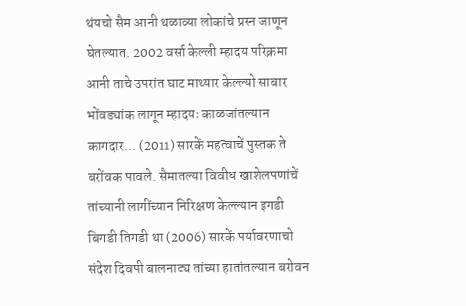थंयचो सैम आनी थळाव्या लोकांचे प्रस्न जाणून घेतल्यात. 2002 वर्सा केल्ली म्हादय परिक्रमा आनी ताचे उपरांत घाट माथ्यार केल्ल्यो साबार भोंवड्यांक लागून म्हादयः काळजांतल्यान कागदार... (2011) सारकें महत्वाचें पुस्तक ते बरोंवक पावले. सैमातल्या विवीध खाशेलपणांचें तांच्यानी लागींच्यान निरिक्षण केल्ल्यान इगडी बिगडी तिगडी था (2006) सारकें पर्यावरणाचो संदेश दिवपी बालनाट्य तांच्या हातांतल्यान बरोवन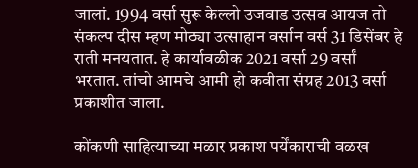जालां. 1994 वर्सा सुरू केल्लो उजवाड उत्सव आयज तो संकल्प दीस म्हण मोठ्या उत्साहान वर्सान वर्स 31 डिसेंबर हे राती मनयतात. हे कार्यावळीक 2021 वर्सा 29 वर्सां भरतात. तांचो आमचे आमी हो कवीता संग्रह 2013 वर्सा प्रकाशीत जाला.

कोंकणी साहित्याच्या मळार प्रकाश पर्येंकाराची वळख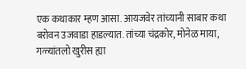एक कथाकार म्हण आसा. आयजवेर तांच्यानी साबार कथा बरोवन उजवाडा हाडल्यात. तांच्या चंद्रकोर, मोनेळ माया, गळ्यांतलो खुरीस ह्या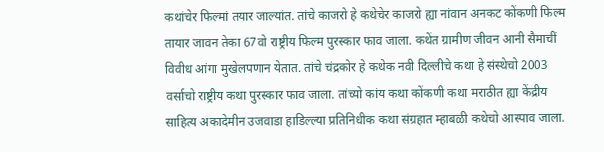कथांचेर फिल्मां तयार जाल्यांत. तांचे काजरो हे कथेचेर काजरो ह्या नांवान अनकट कोंकणी फिल्म तायार जावन तेका 67वो राष्ट्रीय फिल्म पुरस्कार फाव जाला. कथेंत ग्रामीण जीवन आनी सैमाचीं विवीध आंगा मुखेलपणान येतात. तांचे चंद्रकोर हे कथेक नवी दिल्लीचे कथा हे संस्थेचो 2003 वर्साचो राष्ट्रीय कथा पुरस्कार फाव जाला. तांच्यो कांय कथा कोंकणी कथा मराठीत ह्या केंद्रीय साहित्य अकादेमीन उजवाडा हाडिल्ल्या प्रतिनिधीक कथा संग्रहात म्हाबळी कथेचो आस्पाव जाला.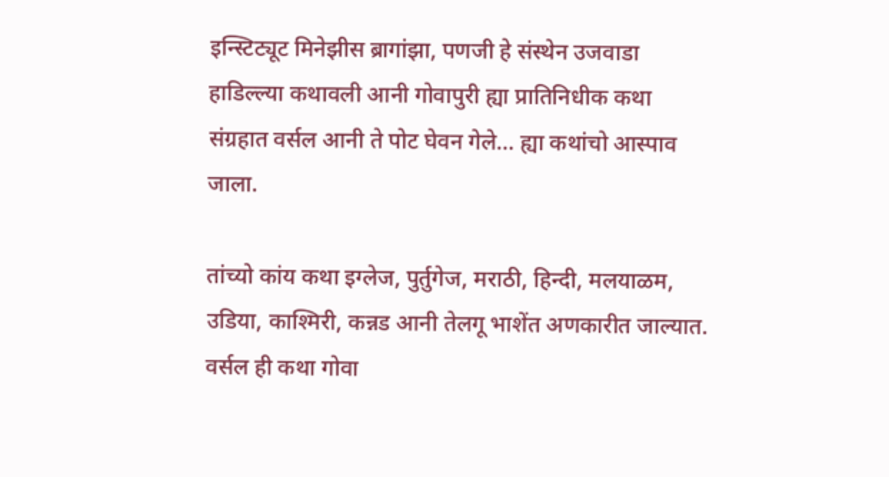इन्स्टिट्यूट मिनेझीस ब्रागांझा, पणजी हे संस्थेन उजवाडा हाडिल्ल्या कथावली आनी गोवापुरी ह्या प्रातिनिधीक कथा संग्रहात वर्सल आनी ते पोट घेवन गेले... ह्या कथांचो आस्पाव जाला.

तांच्यो कांय कथा इग्लेज, पुर्तुगेज, मराठी, हिन्दी, मलयाळम, उडिया, काश्मिरी, कन्नड आनी तेलगू भाशेंत अणकारीत जाल्यात. वर्सल ही कथा गोवा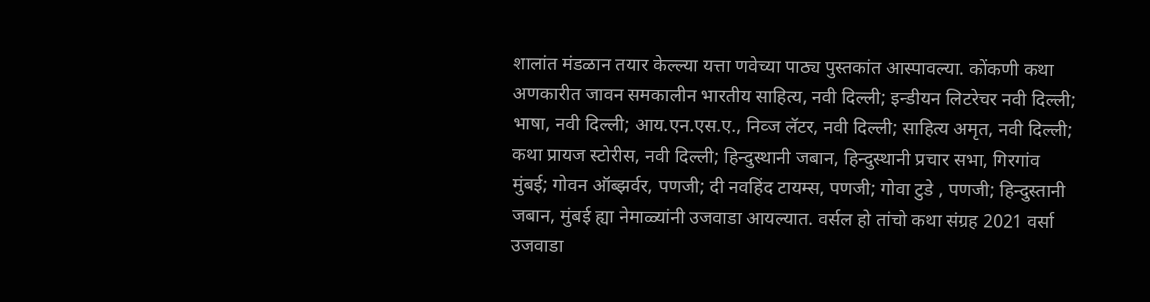शालांत मंडळान तयार केल्ल्या यत्ता णवेच्या पाठ्य पुस्तकांत आस्पावल्या. कोंकणी कथा अणकारीत जावन समकालीन भारतीय साहित्य, नवी दिल्ली; इन्डीयन लिटरेचर नवी दिल्ली; भाषा, नवी दिल्ली; आय.एन.एस.ए., निव्ज लॅटर, नवी दिल्ली; साहित्य अमृत, नवी दिल्ली; कथा प्रायज स्टोरीस, नवी दिल्ली; हिन्दुस्थानी जबान, हिन्दुस्थानी प्रचार सभा, गिरगांव मुंबई; गोवन ऑब्झर्वर, पणजी; दी नवहिंद टायम्स, पणजी; गोवा टुडे , पणजी; हिन्दुस्तानी जबान, मुंबई ह्या नेमाळ्यांनी उजवाडा आयल्यात. वर्सल हो तांचो कथा संग्रह 2021 वर्सा उजवाडा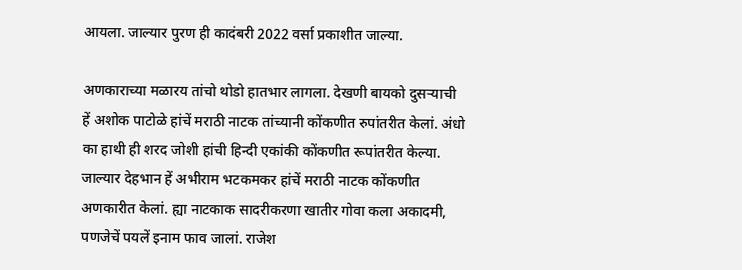आयला. जाल्यार पुरण ही कादंबरी 2022 वर्सा प्रकाशीत जाल्या.

अणकाराच्या मळारय तांचो थोडो हातभार लागला. देखणी बायको दुसऱ्याची हें अशोक पाटोळे हांचें मराठी नाटक तांच्यानी कोंकणीत रुपांतरीत केलां. अंधो का हाथी ही शरद जोशी हांची हिन्दी एकांकी कोंकणीत रूपांतरीत केल्या. जाल्यार देहभान हें अभीराम भटकमकर हांचें मराठी नाटक कोंकणीत अणकारीत केलां. ह्या नाटकाक सादरीकरणा खातीर गोवा कला अकादमी, पणजेचें पयलें इनाम फाव जालां. राजेश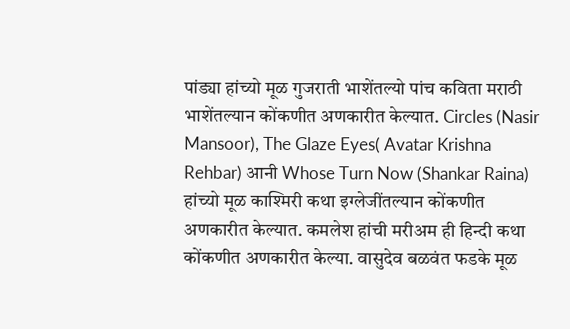पांड्या हांच्यो मूळ गुजराती भाशेंतल्यो पांच कविता मराठी भाशेंतल्यान कोंकणीत अणकारीत केल्यात. Circles (Nasir Mansoor), The Glaze Eyes( Avatar Krishna Rehbar) आनी Whose Turn Now (Shankar Raina) हांच्यो मूळ काश्मिरी कथा इग्लेजींतल्यान कोंकणीत अणकारीत केल्यात. कमलेश हांची मरीअम ही हिन्दी कथा कोंकणीत अणकारीत केल्या. वासुदेव बळवंत फडके मूळ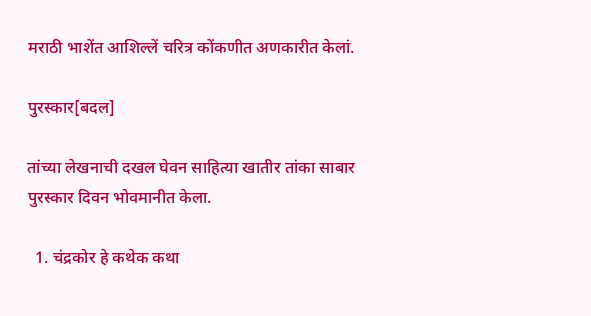मराठी भाशेंत आशिल्लें चरित्र कोंकणीत अणकारीत केलां.

पुरस्कार[बदल]

तांच्या लेखनाची दखल घेवन साहित्या खातीर तांका साबार पुरस्कार दिवन भोवमानीत केला.

  1. चंद्रकोर हे कथेक कथा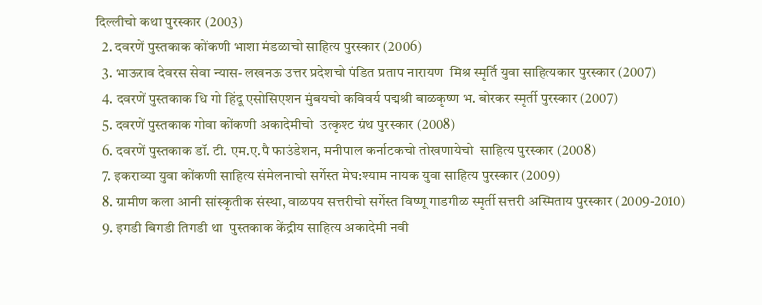दिल्लीचो कथा पुरस्कार (2003)
  2. दवरणें पुस्तकाक कोंकणी भाशा मंडळाचो साहित्य पुरस्कार (2006)
  3. भाऊराव देवरस सेवा न्यास- लखनऊ उत्तर प्रदेशचो पंडित प्रताप नारायण  मिश्र स्मृर्ति युवा साहित्यकार पुरस्कार (2007)
  4. दवरणें पुस्तकाक धि गो हिंदू एसोसिएशन मुंबयचो कविवर्य पद्मश्री बाळकृष्ण भ. बोरकर स्मृर्ती पुरस्कार (2007)
  5. दवरणें पुस्तकाक गोवा कोंकणी अकादेमीचो  उत्कृश्ट ग्रंथ पुरस्कार (2008)
  6. दवरणें पुस्तकाक डॉ. टी. एम.ए.पै फाउंडेशन, मनीपाल कर्नाटकचो तोखणायेचो  साहित्य पुरस्कार (2008)
  7. इकराव्या युवा कोंकणी साहित्य संमेलनाचो सर्गेस्त मेघ:श्याम नायक युवा साहित्य पुरस्कार (2009)
  8. ग्रामीण कला आनी सांस्कृतीक संस्था, वाळपय सत्तरीचो सर्गेस्त विष्णू गाडगीळ स्मृर्ती सत्तरी अस्मिताय पुरस्कार (2009-2010)
  9. इगडी बिगडी तिगडी था  पुस्तकाक केंद्रीय साहित्य अकादेमी नवी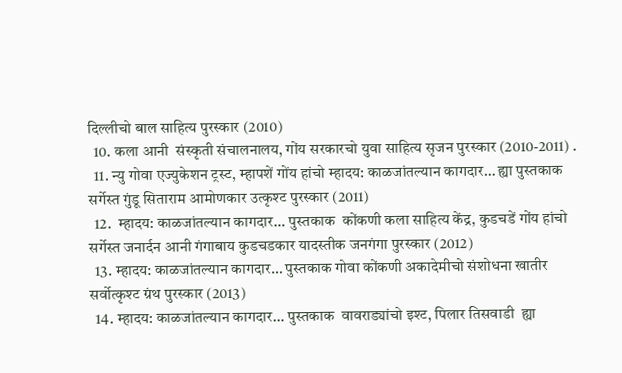दिल्लीचो बाल साहित्य पुरस्कार (2010)
  10. कला आनी  संस्कृती संचालनालय, गोंय सरकारचो युवा साहित्य सृजन पुरस्कार (2010-2011) .
  11. न्यु गोवा एज्युकेशन ट्रस्ट, म्हापशें गोंय हांचो म्हादय: काळजांतल्यान कागदार… ह्या पुस्तकाक सर्गेस्त गुंडू सिताराम आमोणकार उत्कृश्ट पुरस्कार (2011)
  12.  म्हादय: काळजांतल्यान कागदार… पुस्तकाक  कोंकणी कला साहित्य केंद्र, कुडचडें गोंय हांचो सर्गेस्त जनार्दन आनी गंगाबाय कुडचडकार यादस्तीक जनगंगा पुरस्कार (2012)
  13. म्हादय: काळजांतल्यान कागदार… पुस्तकाक गोवा कोंकणी अकादेमीचो संशोधना खातीर  सर्वोत्कृश्ट ग्रंथ पुरस्कार (2013)
  14. म्हादय: काळजांतल्यान कागदार… पुस्तकाक  वावराड्यांचो इश्ट, पिलार तिसवाडी  ह्या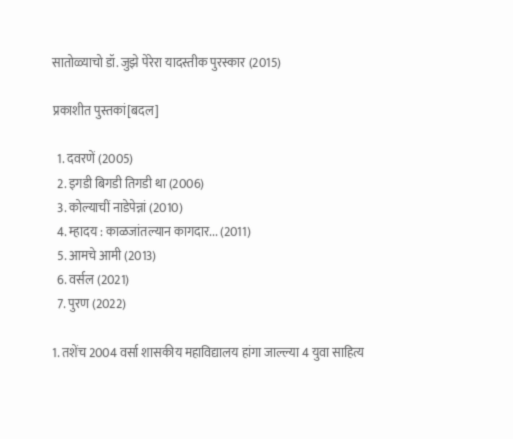सातोळ्याचो डॉ. जुझे पेरेरा यादस्तीक पुरस्कार (2015)

प्रकाशीत पुस्तकां[बदल]

  1. दवरणें (2005)
  2. इगडी बिगडी तिगडी था (2006)
  3. कोल्याचीं नाडेपेन्नां (2010)
  4. म्हादय : काळजांतल्यान कागदार... (2011)
  5. आमचे आमी (2013)
  6. वर्सल (2021)
  7. पुरण (2022)

1. तशेंच 2004 वर्सा शासकीय महाविद्यालय हांगा जाल्ल्या 4 युवा साहित्य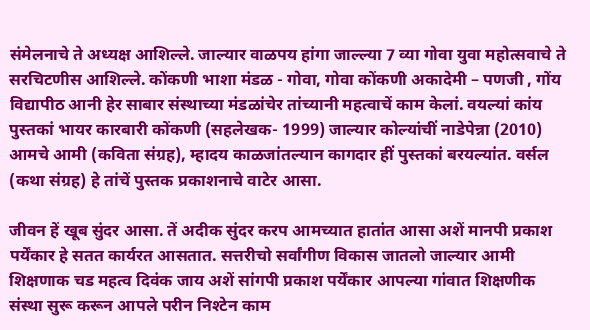संमेलनाचे ते अध्यक्ष आशिल्ले. जाल्यार वाळपय हांगा जाल्ल्या 7 व्या गोवा युवा महोत्सवाचे ते सरचिटणीस आशिल्ले. कोंकणी भाशा मंडळ - गोवा, गोवा कोंकणी अकादेमी – पणजी , गोंय विद्यापीठ आनी हेर साबार संस्थाच्या मंडळांचेर तांच्यानी महत्वाचें काम केलां. वयल्यां कांय पुस्तकां भायर कारबारी कोंकणी (सहलेखक- 1999) जाल्यार कोल्यांचीं नाडेपेन्ना (2010) आमचे आमी (कविता संग्रह), म्हादय काळजांतल्यान कागदार हीं पुस्तकां बरयल्यांत. वर्सल (कथा संग्रह) हे तांचें पुस्तक प्रकाशनाचे वाटेर आसा.

जीवन हें खूब सुंदर आसा. तें अदीक सुंदर करप आमच्यात हातांत आसा अशें मानपी प्रकाश पर्येंकार हे सतत कार्यरत आसतात. सत्तरीचो सर्वांगीण विकास जातलो जाल्यार आमी शिक्षणाक चड महत्व दिवंक जाय अशें सांगपी प्रकाश पर्येंकार आपल्या गांवात शिक्षणीक संस्था सुरू करून आपले परीन निश्टेन काम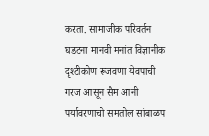करता. सामाजीक परिवर्तन घडटना मानवी मनांत विज्ञानीक दृश्टीकोण रूजवणा येवपाची गरज आसून सैम आनी पर्यावरणाचो समतोल सांबाळप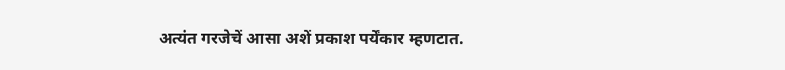अत्यंत गरजेचें आसा अशें प्रकाश पर्येंकार म्हणटात.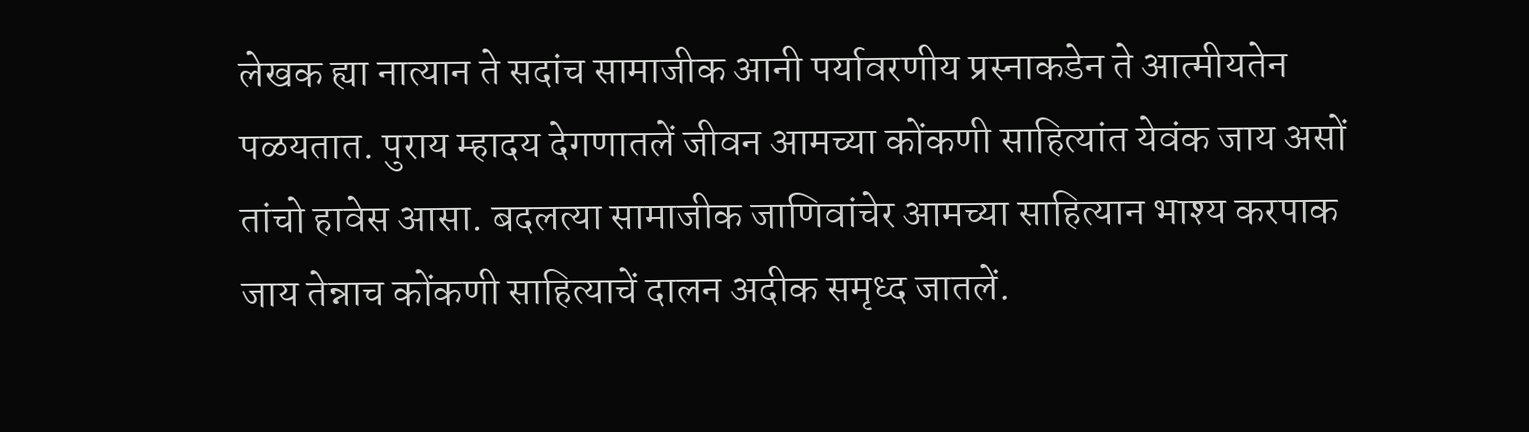लेखक ह्या नात्यान ते सदांच सामाजीक आनी पर्यावरणीय प्रस्नाकडेन ते आत्मीयतेन पळयतात. पुराय म्हादय देगणातलें जीवन आमच्या कोंकणी साहित्यांत येवंक जाय असों तांचो हावेस आसा. बदलत्या सामाजीक जाणिवांचेर आमच्या साहित्यान भाश्य करपाक जाय तेन्नाच कोंकणी साहित्याचें दालन अदीक समृध्द जातलें.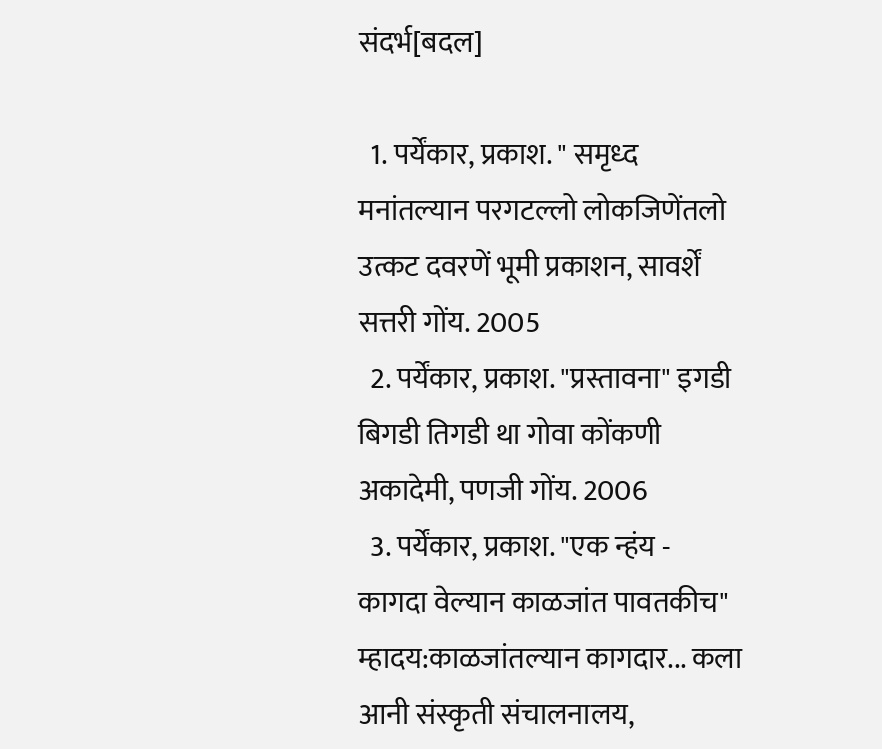संदर्भ[बदल]

  1. पर्येंकार, प्रकाश. " समृध्द मनांतल्यान परगटल्लो लोकजिणेंतलो उत्कट दवरणें भूमी प्रकाशन, सावर्शें सत्तरी गोंय. 2005
  2. पर्येंकार, प्रकाश. "प्रस्तावना" इगडी बिगडी तिगडी था गोवा कोंकणी अकादेमी, पणजी गोंय. 2006
  3. पर्येंकार, प्रकाश. "एक न्हंय - कागदा वेल्यान काळजांत पावतकीच" म्हादय:काळजांतल्यान कागदार... कला आनी संस्कृती संचालनालय,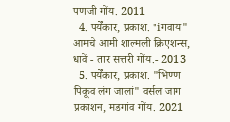पणजी गोंय. 2011
  4. पर्येंकार, प्रकाश. "iगवाय" आमचे आमी शाल्मली क्रिएशन्स, धावें - तार सत्तरी गोंय.- 2013
  5. पर्येंकार, प्रकाश. "भिण्ण पिकूव लंग जालां" वर्सल जाग प्रकाशन, मडगांव गोंय. 2021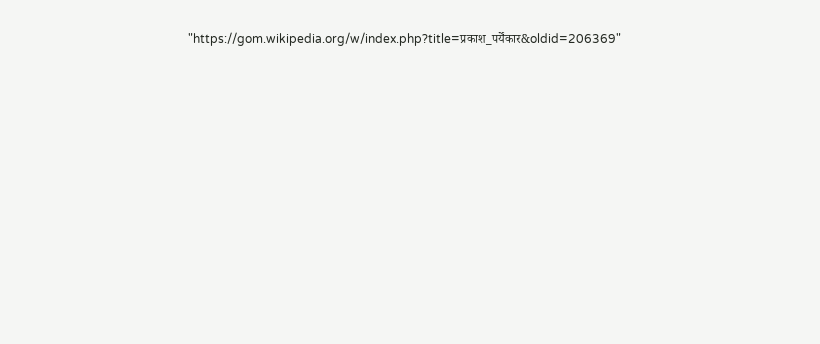"https://gom.wikipedia.org/w/index.php?title=प्रकाश_पर्येंकार&oldid=206369"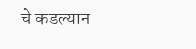चे कडल्यान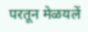परतून मेळयलें